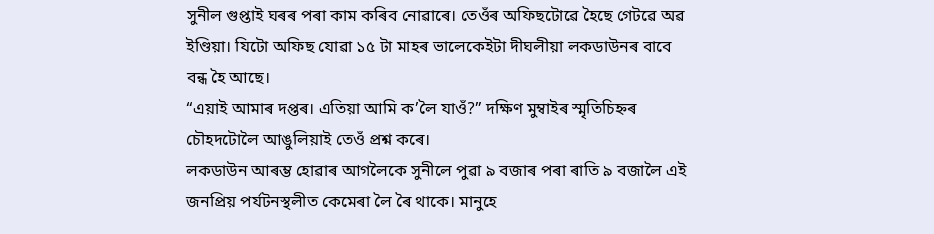সুনীল গুপ্তাই ঘৰৰ পৰা কাম কৰিব নোৱাৰে। তেওঁৰ অফিছটোৱে হৈছে গেটৱে অৱ ইণ্ডিয়া। যিটো অফিছ যোৱা ১৫ টা মাহৰ ভালেকেইটা দীঘলীয়া লকডাউনৰ বাবে বন্ধ হৈ আছে।
“এয়াই আমাৰ দপ্তৰ। এতিয়া আমি ক’লৈ যাওঁ?” দক্ষিণ মুম্বাইৰ স্মৃতিচিহ্নৰ চৌহদটোলৈ আঙুলিয়াই তেওঁ প্ৰশ্ন কৰে।
লকডাউন আৰম্ভ হোৱাৰ আগলৈকে সুনীলে পুৱা ৯ বজাৰ পৰা ৰাতি ৯ বজালৈ এই জনপ্ৰিয় পৰ্যটনস্থলীত কেমেৰা লৈ ৰৈ থাকে। মানুহে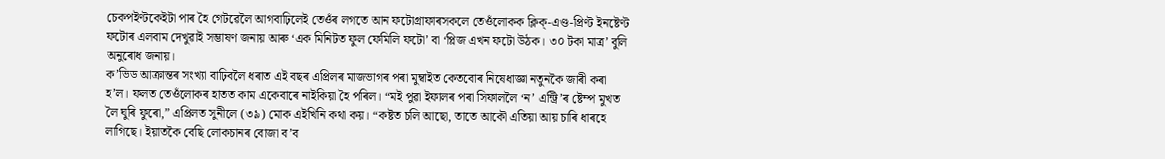চেকপইণ্টকেইটা পাৰ হৈ গেটৱেলৈ আগবাঢ়িলেই তেওঁৰ লগতে আন ফটোগ্ৰাফাৰসকলে তেওঁলোকক ক্লিক্-এণ্ড-প্ৰিণ্ট ইনষ্টেণ্ট ফটোৰ এলবাম দেখুৱাই সম্ভাষণ জনায় আৰু ‘এক মিনিটত ফুল ফেমিলি ফটো’ বা ‘প্লিজ এখন ফটো উঠক। ৩০ টকা মাত্ৰ’ বুলি অনুৰোধ জনায়।
ক’ভিড আক্ৰান্তৰ সংখ্যা বাঢ়িবলৈ ধৰাত এই বছৰ এপ্ৰিলৰ মাজভাগৰ পৰা মুম্বাইত কেতবোৰ নিষেধাজ্ঞা নতুনকৈ জাৰী কৰা হ’ল। ফলত তেওঁলোকৰ হাতত কাম একেবাৰে নাইকিয়া হৈ পৰিল। “মই পুৱা ইফালৰ পৰা সিফাললৈ ‘ন’ এন্ট্ৰি’ৰ ষ্টেম্প মুখত লৈ ঘুৰি ফুৰো,” এপ্ৰিলত সুনীলে (৩৯) মোক এইখিনি কথা কয়। “কষ্টত চলি আছো, তাতে আকৌ এতিয়া আয় চাৰি ধাৰহে লাগিছে। ইয়াতকৈ বেছি লোকচানৰ বোজা ব’ব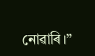নোৱাৰি।”